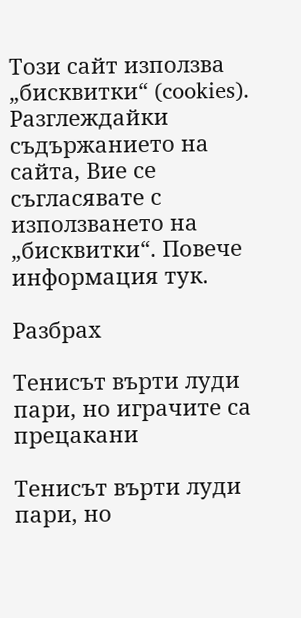Този сайт използва „бисквитки“ (cookies). Разглеждайки съдържанието на сайта, Вие се съгласявате с използването на „бисквитки“. Повече информация тук.

Разбрах

Тенисът върти луди пари, но играчите са прецакани

Тенисът върти луди пари, но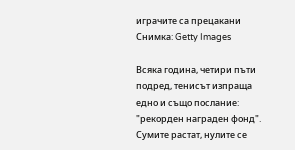играчите са прецакани Снимка: Getty Images

Всяка година, четири пъти подред, тенисът изпраща едно и също послание: "рекорден награден фонд". Сумите растат, нулите се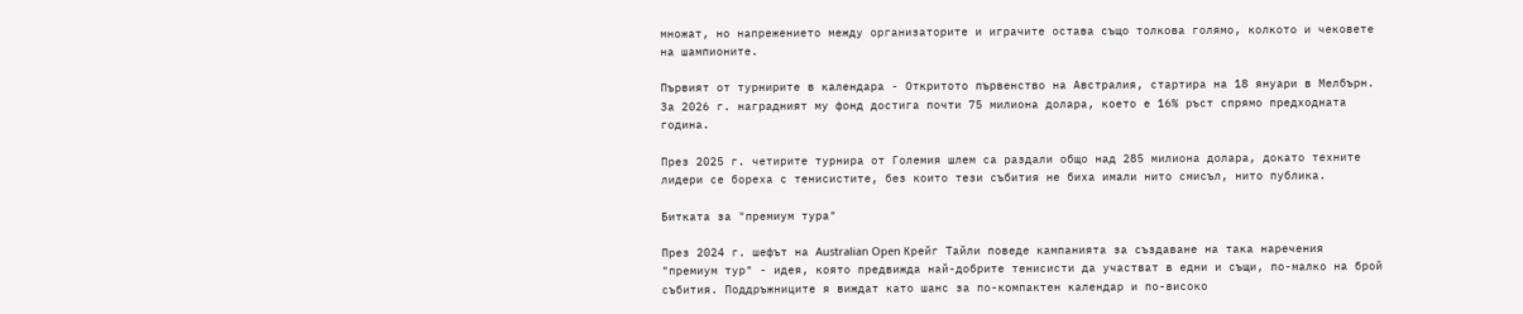множат, но напрежението между организаторите и играчите остава също толкова голямо, колкото и чековете на шампионите.

Първият от турнирите в календара - Откритото първенство на Австралия, стартира на 18 януари в Мелбърн. За 2026 г. наградният му фонд достига почти 75 милиона долара, което е 16% ръст спрямо предходната година.

През 2025 г. четирите турнира от Големия шлем са раздали общо над 285 милиона долара, докато техните лидери се бореха с тенисистите, без които тези събития не биха имали нито смисъл, нито публика.

Битката за "премиум тура"

През 2024 г. шефът на Australian Open Крейг Тайли поведе кампанията за създаване на така наречения "премиум тур" - идея, която предвижда най-добрите тенисисти да участват в едни и същи, по-малко на брой събития. Поддръжниците я виждат като шанс за по-компактен календар и по-високо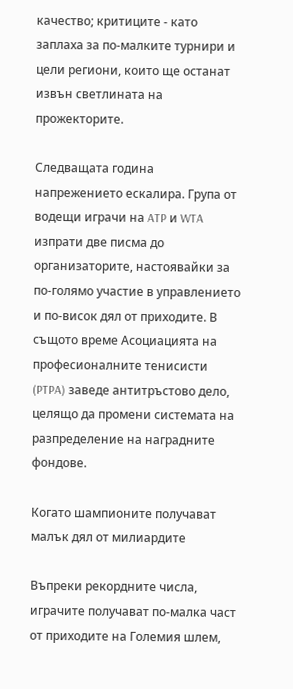качество; критиците - като заплаха за по-малките турнири и цели региони, които ще останат извън светлината на прожекторите.

Следващата година напрежението ескалира. Група от водещи играчи на ATP и WTA изпрати две писма до организаторите, настоявайки за по-голямо участие в управлението и по-висок дял от приходите. В същото време Асоциацията на професионалните тенисисти (PTPA) заведе антитръстово дело, целящо да промени системата на разпределение на наградните фондове.

Когато шампионите получават малък дял от милиардите

Въпреки рекордните числа, играчите получават по-малка част от приходите на Големия шлем,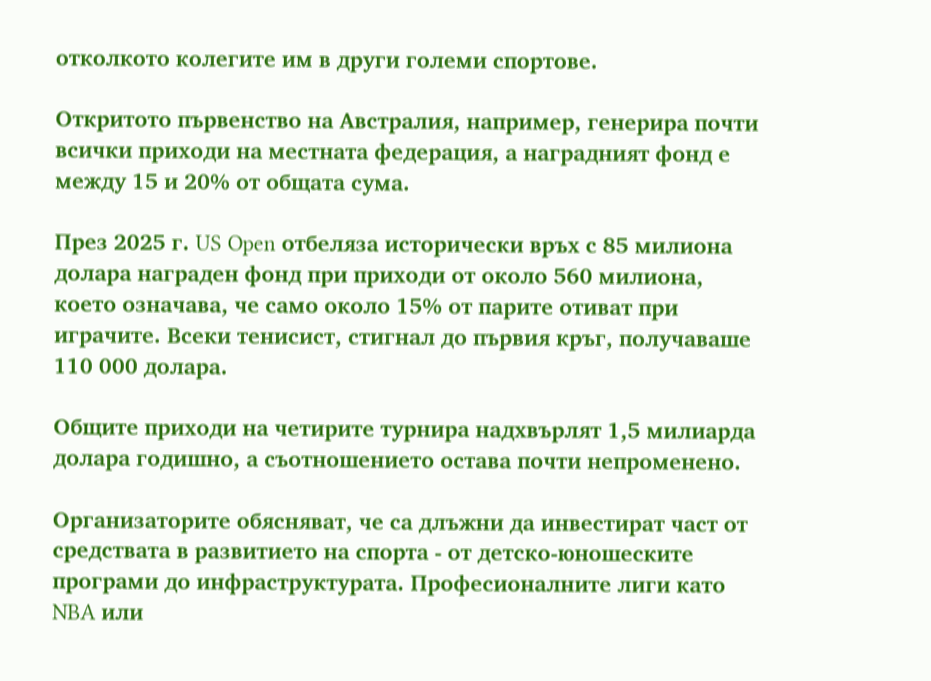отколкото колегите им в други големи спортове.

Откритото първенство на Австралия, например, генерира почти всички приходи на местната федерация, а наградният фонд е между 15 и 20% от общата сума.

През 2025 г. US Open отбеляза исторически връх с 85 милиона долара награден фонд при приходи от около 560 милиона, което означава, че само около 15% от парите отиват при играчите. Всеки тенисист, стигнал до първия кръг, получаваше 110 000 долара.

Общите приходи на четирите турнира надхвърлят 1,5 милиарда долара годишно, а съотношението остава почти непроменено.

Организаторите обясняват, че са длъжни да инвестират част от средствата в развитието на спорта - от детско-юношеските програми до инфраструктурата. Професионалните лиги като NBA или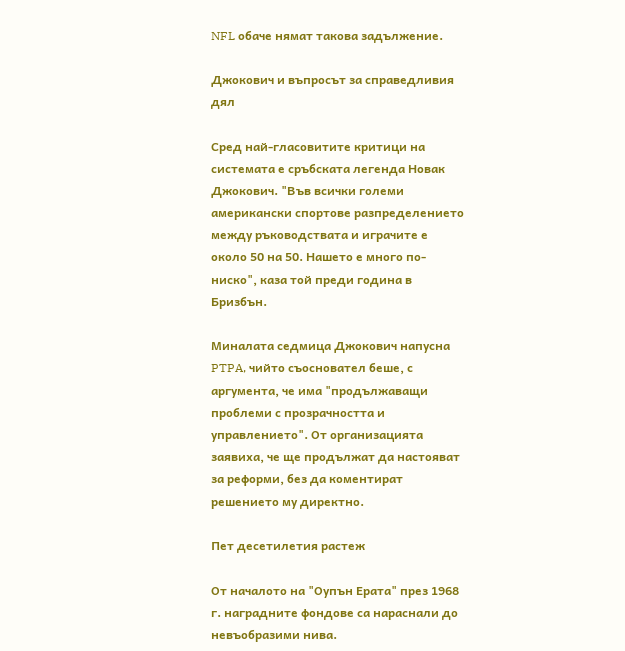NFL обаче нямат такова задължение.

Джокович и въпросът за справедливия дял

Сред най-гласовитите критици на системата е сръбската легенда Новак Джокович. "Във всички големи американски спортове разпределението между ръководствата и играчите е около 50 на 50. Нашето е много по-ниско", каза той преди година в Бризбън.

Миналата седмица Джокович напусна PTPA, чийто съосновател беше, с аргумента, че има "продължаващи проблеми с прозрачността и управлението". От организацията заявиха, че ще продължат да настояват за реформи, без да коментират решението му директно.

Пет десетилетия растеж

От началото на "Оупън Ерата" през 1968 г. наградните фондове са нараснали до невъобразими нива.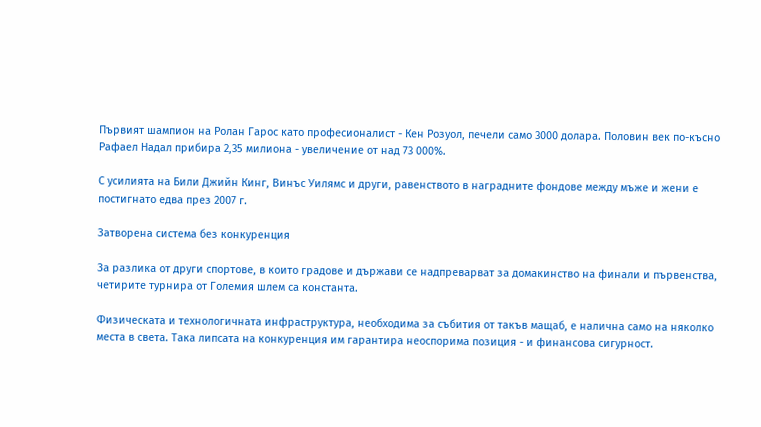Първият шампион на Ролан Гарос като професионалист - Кен Розуол, печели само 3000 долара. Половин век по-късно Рафаел Надал прибира 2,35 милиона - увеличение от над 73 000%.

С усилията на Били Джийн Кинг, Винъс Уилямс и други, равенството в наградните фондове между мъже и жени е постигнато едва през 2007 г.

Затворена система без конкуренция

За разлика от други спортове, в които градове и държави се надпреварват за домакинство на финали и първенства, четирите турнира от Големия шлем са константа.

Физическата и технологичната инфраструктура, необходима за събития от такъв мащаб, е налична само на няколко места в света. Така липсата на конкуренция им гарантира неоспорима позиция - и финансова сигурност.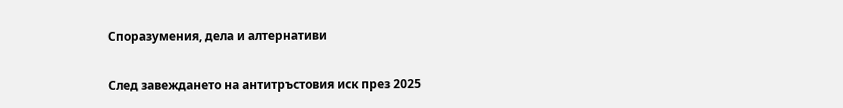Споразумения, дела и алтернативи

След завеждането на антитръстовия иск през 2025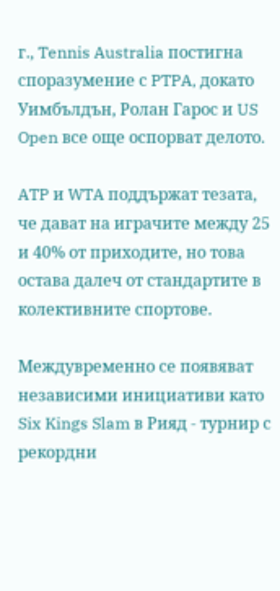г., Tennis Australia постигна споразумение с PTPA, докато Уимбълдън, Ролан Гарос и US Open все още оспорват делото.

ATP и WTA поддържат тезата, че дават на играчите между 25 и 40% от приходите, но това остава далеч от стандартите в колективните спортове.

Междувременно се появяват независими инициативи като Six Kings Slam в Рияд - турнир с рекордни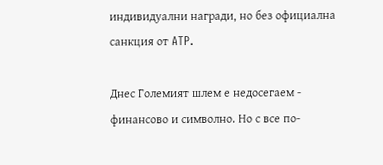индивидуални награди, но без официална санкция от ATP.

Днес Големият шлем е недосегаем - финансово и символно. Но с все по-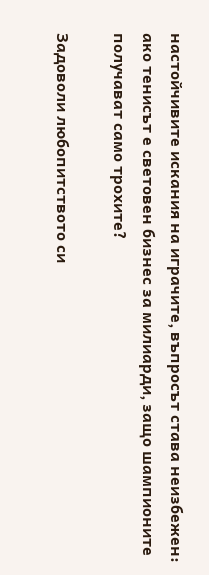настойчивите искания на играчите, въпросът става неизбежен: ако тенисът е световен бизнес за милиарди, защо шампионите получават само трохите?

Задоволи любопитството си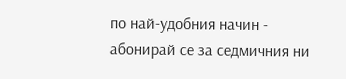по най-удобния начин - абонирай се за седмичния ни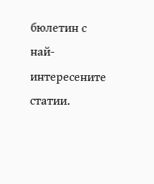бюлетин с най-интересените статии.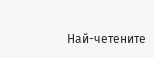Най-четените